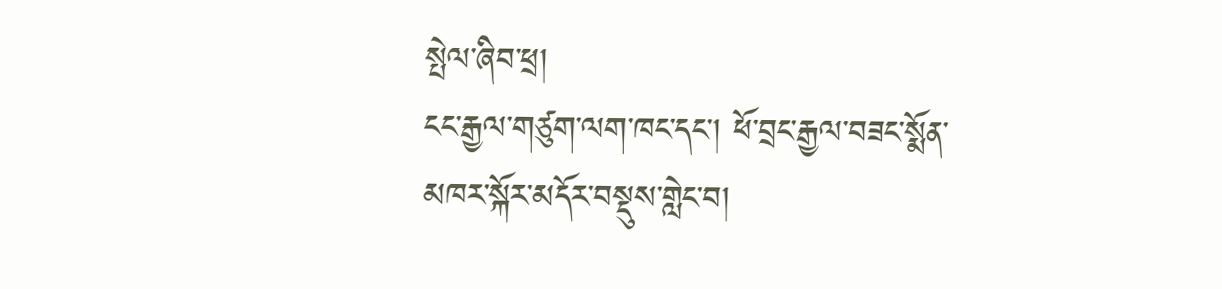སྤེལ་ཞིབ་ཕྲ།
ངང་རྒྱལ་གཙུག་ལག་ཁང་དང་། ཕོ་བྲང་རྒྱལ་བཟང་སྨོན་མཁར་སྐོར་མདོར་བསྡུས་གླེང་བ།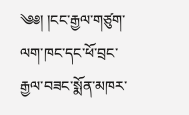༄༅། །ངང་རྒྱལ་གཙུག་ལག་ཁང་དང་ཕོ་བྲང་རྒྱལ་བཟང་སྨོན་མཁར་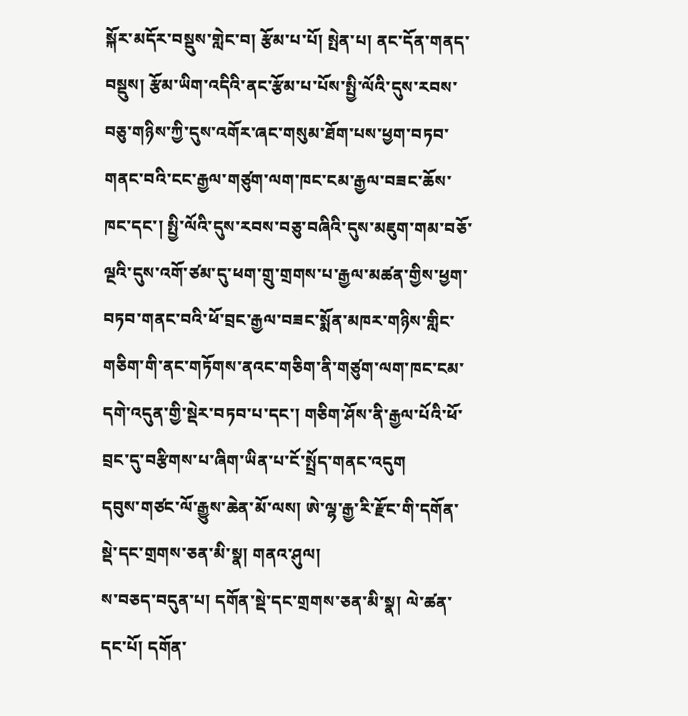སྐོར་མདོར་བསྡུས་གླེང་བ། རྩོམ་པ་པོ། སྤེན་པ། ནང་དོན་གནད་བསྡུས། རྩོམ་ཡིག་འདིའི་ནང་རྩོམ་པ་པོས་སྤྱི་ལོའི་དུས་རབས་བཅུ་གཉིས་ཀྱི་དུས་འགོར་ཞང་གསུམ་ཐོག་པས་ཕྱག་བཏབ་གནང་བའི་ངང་རྒྱལ་གཙུག་ལག་ཁང་ངམ་རྒྱལ་བཟང་ཆོས་ཁང་དང་། སྤྱི་ལོའི་དུས་རབས་བཅུ་བཞིའི་དུས་མཇུག་གམ་བཅོ་ལྔའི་དུས་འགོ་ཙམ་དུ་ཕག་གྲུ་གྲགས་པ་རྒྱལ་མཚན་གྱིས་ཕྱག་བཏབ་གནང་བའི་ཕོ་བྲང་རྒྱལ་བཟང་སྨོན་མཁར་གཉིས་གླིང་གཅིག་གི་ནང་གཏོགས་ནའང་གཅིག་ནི་གཙུག་ལག་ཁང་ངམ་དགེ་འདུན་གྱི་སྡེར་བཏབ་པ་དང་། གཅིག་ཤོས་ནི་རྒྱལ་པོའི་ཕོ་བྲང་དུ་བརྩིགས་པ་ཞིག་ཡིན་པ་ངོ་སྤྲོད་གནང་འདུག
དབུས་གཙང་ལོ་རྒྱུས་ཆེན་མོ་ལས། ཨེ་ལྷ་རྒྱ་རི་རྫོང་གི་དགོན་སྡེ་དང་གྲགས་ཅན་མི་སྣ། གནའ་ཤུལ།
ས་བཅད་བདུན་པ། དགོན་སྡེ་དང་གྲགས་ཅན་མི་སྣ། ལེ་ཚན་དང་པོ། དགོན་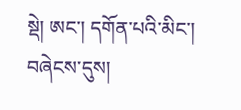སྡེ། ཨང་། དགོན་པའི་མིང་། བཞེངས་དུས།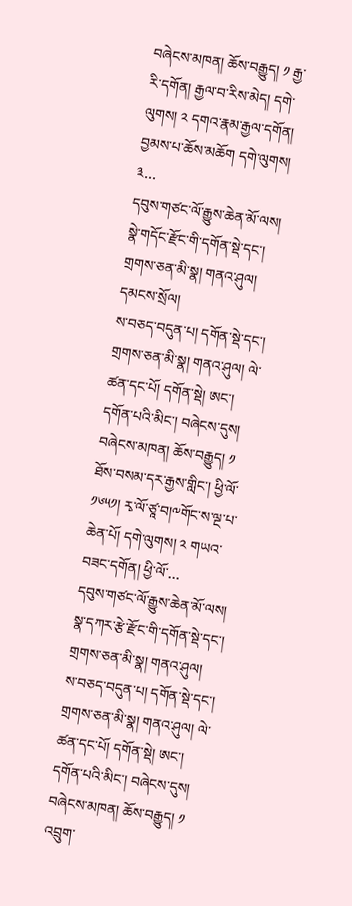བཞེངས་མཁན། ཆོས་བརྒྱུད། ༡ རྒྱ་རི་དགོན། རྒྱལ་བ་རིས་མེད། དགེ་ལུགས། ༢ དགའ་རྣམ་རྒྱལ་དགོན། བྱམས་པ་ཆོས་མཆོག དགེ་ལུགས། ༣…
དབུས་གཙང་ལོ་རྒྱུས་ཆེན་མོ་ལས། སྣེ་གདོང་རྫོང་གི་དགོན་སྡེ་དང་། གྲགས་ཅན་མི་སྣ། གནའ་ཤུལ། དམངས་སྲོལ།
ས་བཅད་བདུན་པ། དགོན་སྡེ་དང་། གྲགས་ཅན་མི་སྣ། གནའ་ཤུལ། ལེ་ཚན་དང་པོ། དགོན་སྡེ། ཨང་། དགོན་པའི་མིང་། བཞེངས་དུས། བཞེངས་མཁན། ཆོས་བརྒྱུད། ༡ ཐོས་བསམ་དར་རྒྱས་གླིང་། ཕྱི་ལོ་ ༡༦༥༡། རྭ་ལོ་ཙཱ་བ།༸གོང་ས་ལྔ་པ་ཆེན་པོ། དགེ་ལུགས། ༢ གཡའ་བཟང་དགོན། ཕྱི་ལོ་…
དབུས་གཙང་ལོ་རྒྱུས་ཆེན་མོ་ལས། སྣ་དཀར་རྩེ་རྫོང་གི་དགོན་སྡེ་དང་། གྲགས་ཅན་མི་སྣ། གནའ་ཤུལ།
ས་བཅད་བདུན་པ། དགོན་སྡེ་དང་། གྲགས་ཅན་མི་སྣ། གནའ་ཤུལ། ལེ་ཚན་དང་པོ། དགོན་སྡེ། ཨང་། དགོན་པའི་མིང་། བཞེངས་དུས། བཞེངས་མཁན། ཆོས་བརྒྱུད། ༡ འབྲུག་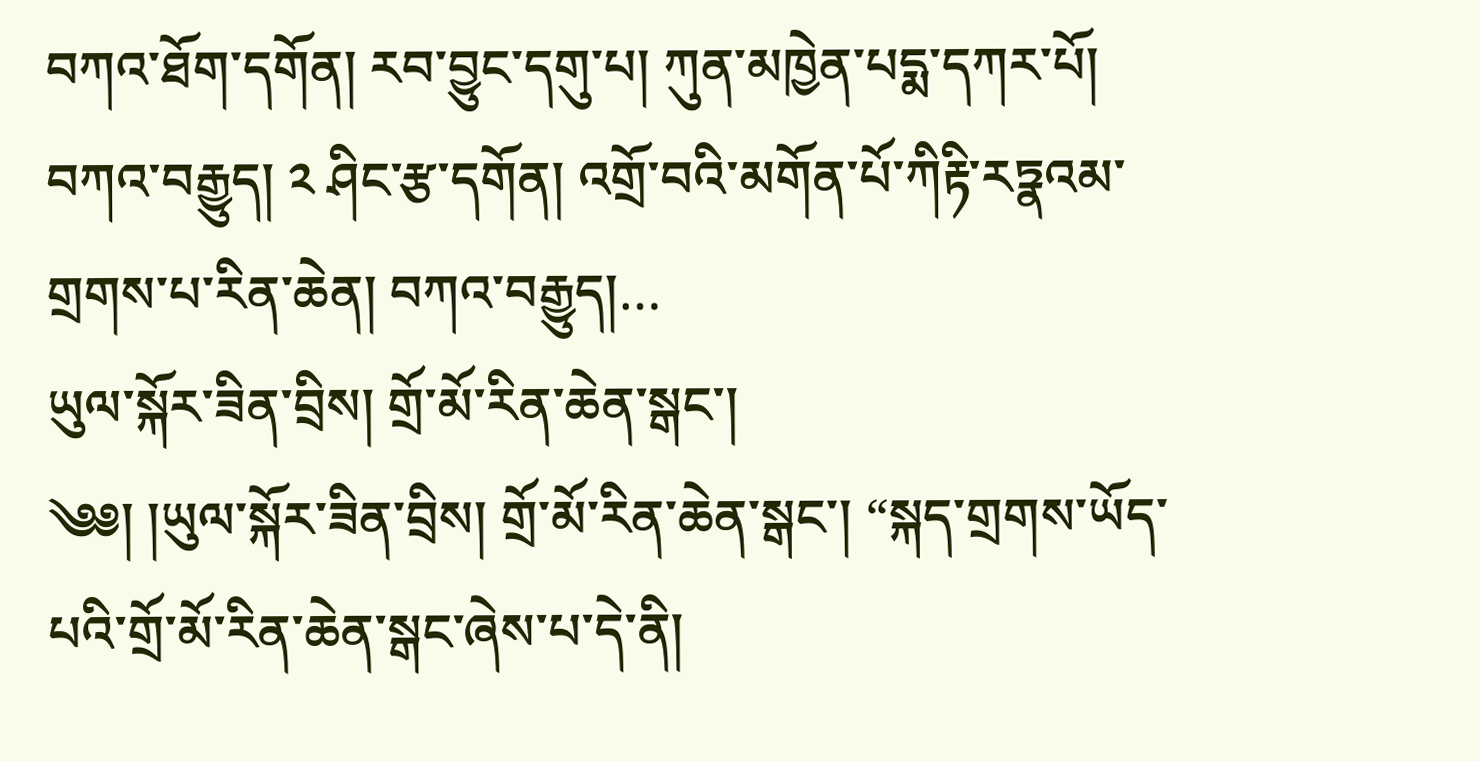བཀའ་ཐོག་དགོན། རབ་བྱུང་དགུ་པ། ཀུན་མཁྱེན་པདྨ་དཀར་པོ། བཀའ་བརྒྱུད། ༢ ཤིང་རྩ་དགོན། འགྲོ་བའི་མགོན་པོ་ཀིརྟི་རཏྣའམ་གྲགས་པ་རིན་ཆེན། བཀའ་བརྒྱུད།…
ཡུལ་སྐོར་ཟིན་བྲིས། གྲོ་མོ་རིན་ཆེན་སྒང་།
༄༅། །ཡུལ་སྐོར་ཟིན་བྲིས། གྲོ་མོ་རིན་ཆེན་སྒང་། “སྐད་གྲགས་ཡོད་པའི་གྲོ་མོ་རིན་ཆེན་སྒང་ཞེས་པ་དེ་ནི།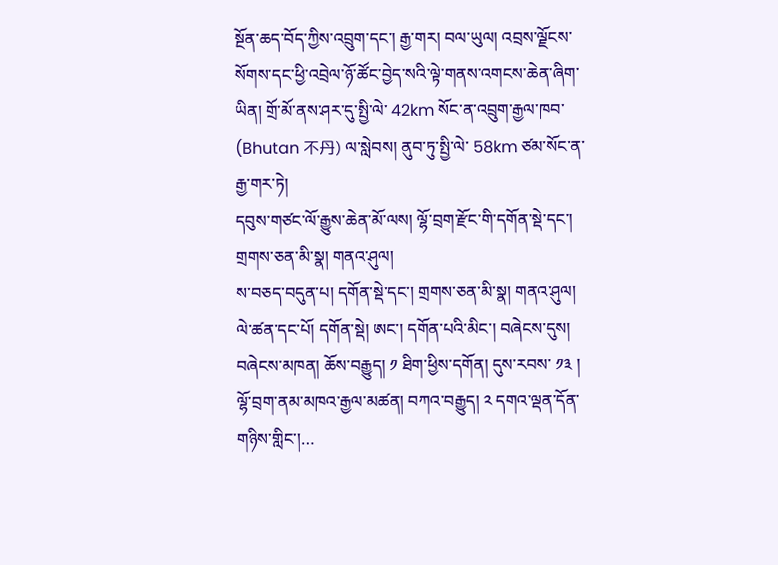སྔོན་ཆད་བོད་ཀྱིས་འབྲུག་དང་། རྒྱ་གར། བལ་ཡུལ། འབྲས་ལྗོངས་སོགས་དང་ཕྱི་འབྲེལ་ཉོ་ཚོང་བྱེད་སའི་ལྟེ་གནས་འགངས་ཆེན་ཞིག་ཡིན། གྲོ་མོ་ནས་ཤར་དུ་སྤྱི་ལེ་ 42km སོང་ན་འབྲུག་རྒྱལ་ཁབ་ (Bhutan 不丹) ལ་སླེབས། ནུབ་ཏུ་སྤྱི་ལེ་ 58km ཙམ་སོང་ན་རྒྱ་གར་ཏེ།
དབུས་གཙང་ལོ་རྒྱུས་ཆེན་མོ་ལས། ལྷོ་བྲག་རྫོང་གི་དགོན་སྡེ་དང་། གྲགས་ཅན་མི་སྣ། གནའ་ཤུལ།
ས་བཅད་བདུན་པ། དགོན་སྡེ་དང་། གྲགས་ཅན་མི་སྣ། གནའ་ཤུལ། ལེ་ཚན་དང་པོ། དགོན་སྡེ། ཨང་། དགོན་པའི་མིང་། བཞེངས་དུས། བཞེངས་མཁན། ཆོས་བརྒྱུད། ༡ ཐིག་ཕྱིས་དགོན། དུས་རབས་ ༡༣ ། ལྷོ་བྲག་ནམ་མཁའ་རྒྱལ་མཚན། བཀའ་བརྒྱུད། ༢ དགའ་ལྡན་དོན་གཉིས་གླིང་།…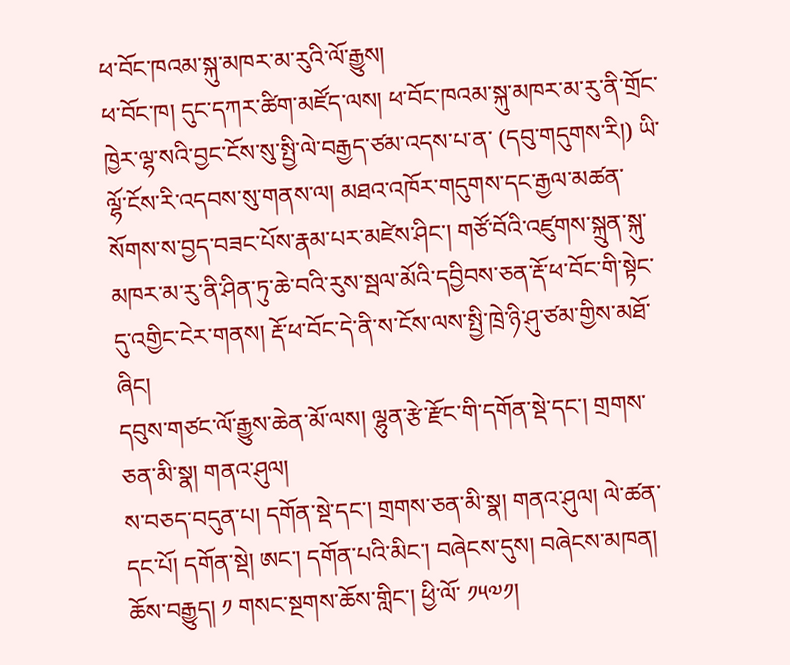ཕ་བོང་ཁའམ་སྐུ་མཁར་མ་རུའི་ལོ་རྒྱུས།
ཕ་བོང་ཁ། དུང་དཀར་ཚིག་མཛོད་ལས། ཕ་བོང་ཁའམ་སྐུ་མཁར་མ་རུ་ནི་གྲོང་ཁྱེར་ལྷ་སའི་བྱང་ངོས་སུ་སྤྱི་ལེ་བརྒྱད་ཙམ་འདས་པ་ན་ (དབུ་གདུགས་རི།) ཡི་ལྷོ་ངོས་རི་འདབས་སུ་གནས་ལ། མཐའ་འཁོར་གདུགས་དང་རྒྱལ་མཚན་སོགས་ས་བྱད་བཟང་པོས་རྣམ་པར་མཛེས་ཤིང་། གཙོ་བོའི་འཛུགས་སྐྲུན་སྐུ་མཁར་མ་རུ་ནི་ཤིན་ཏུ་ཆེ་བའི་རུས་སྦལ་མོའི་དབྱིབས་ཅན་རྡོ་ཕ་བོང་གི་སྟེང་དུ་འགྱིང་ངེར་གནས། རྡོ་ཕ་བོང་དེ་ནི་ས་ངོས་ལས་སྤྱི་ཁྲེ་ཉི་ཤུ་ཙམ་གྱིས་མཐོ་ཞིང།
དབུས་གཙང་ལོ་རྒྱུས་ཆེན་མོ་ལས། ལྷུན་རྩེ་རྫོང་གི་དགོན་སྡེ་དང་། གྲགས་ཅན་མི་སྣ། གནའ་ཤུལ།
ས་བཅད་བདུན་པ། དགོན་སྡེ་དང་། གྲགས་ཅན་མི་སྣ། གནའ་ཤུལ། ལེ་ཚན་དང་པོ། དགོན་སྡེ། ཨང་། དགོན་པའི་མིང་། བཞེངས་དུས། བཞེངས་མཁན། ཆོས་བརྒྱུད། ༡ གསང་སྔགས་ཆོས་གླིང་། ཕྱི་ལོ་ ༡༥༧༡།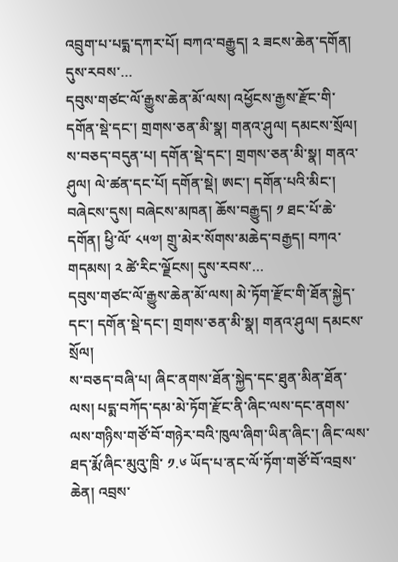འབྲུག་པ་པདྨ་དཀར་པོ། བཀའ་བརྒྱུད། ༢ ཟངས་ཆེན་དགོན། དུས་རབས་…
དབུས་གཙང་ལོ་རྒྱུས་ཆེན་མོ་ལས། འཕྱོངས་རྒྱས་རྫོང་གི་དགོན་སྡེ་དང་། གྲགས་ཅན་མི་སྣ། གནའ་ཤུལ། དམངས་སྲོལ།
ས་བཅད་བདུན་པ། དགོན་སྡེ་དང་། གྲགས་ཅན་མི་སྣ། གནའ་ཤུལ། ལེ་ཚན་དང་པོ། དགོན་སྡེ། ཨང་། དགོན་པའི་མིང་། བཞེངས་དུས། བཞེངས་མཁན། ཆོས་བརྒྱུད། ༡ ཐང་པོ་ཆེ་དགོན། ཕྱི་ལོ་ ༨༥༧། གྲུ་མེར་སོགས་མཆེད་བརྒྱད། བཀའ་གདམས། ༢ ཚེ་རིང་ལྗོངས། དུས་རབས་…
དབུས་གཙང་ལོ་རྒྱུས་ཆེན་མོ་ལས། མེ་ཏོག་རྫོང་གི་ཐོན་སྐྱེད་དང་། དགོན་སྡེ་དང་། གྲགས་ཅན་མི་སྣ། གནའ་ཤུལ། དམངས་སྲོལ།
ས་བཅད་བཞི་པ། ཞིང་ནགས་ཐོན་སྐྱེད་དང་ཐུན་མིན་ཐོན་ལས། པདྨ་བཀོད་དམ་མེ་ཏོག་རྫོང་ནི་ཞིང་ལས་དང་ནགས་ལས་གཉིས་གཙོ་བོ་གཉེར་བའི་ཁུལ་ཞིག་ཡིན་ཞིང་། ཞིང་ལས་ཐད་རྨོ་ཞིང་མུའུ་ཁྲི་ ༡.༦ ཡོད་པ་ནང་ལོ་ཏོག་གཙོ་བོ་འབྲས་ཆེན། འབྲས་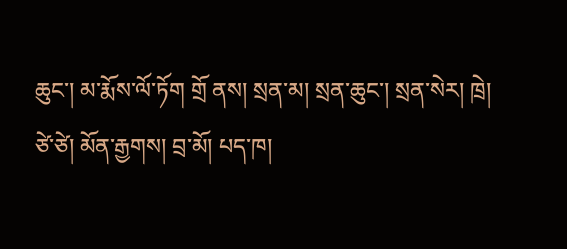ཆུང་། མ་རྨོས་ལོ་ཏོག གྲོ ནས། སྲན་མ། སྲན་ཆུང་། སྲན་སེར། ཁྲེ། ཙེ་ཙེ། མོན་རྒྱགས། བྲ་མོ། པད་ཁ།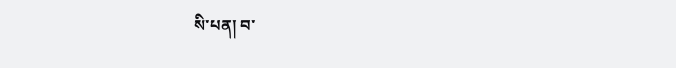སི་པན། བ་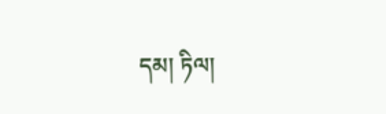དམ། ཏིལ།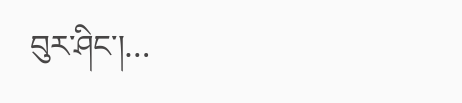བུར་ཤིང་།…